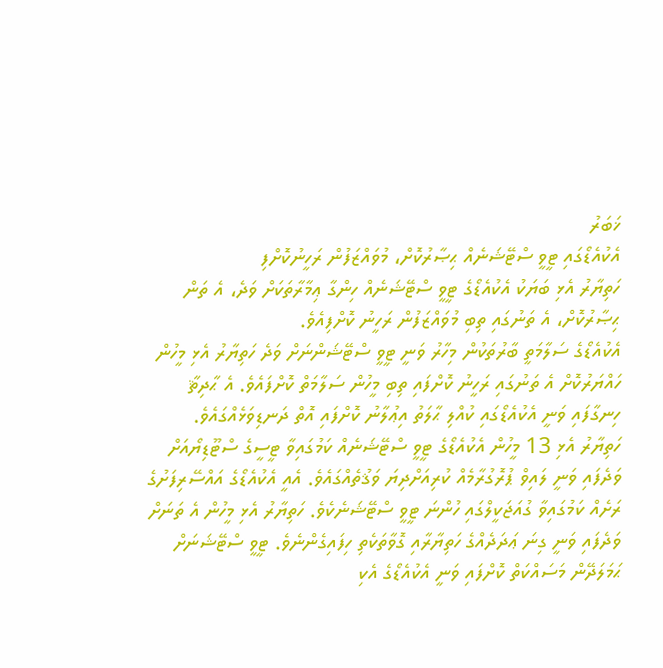ޚަބަރު
އެކުއެޑޯގައި ޓީވީ ސްޓޭޝަނެއް ޙިޞާރުކޮށް، މުވައްޒަފުން ރަހީނުކޮށްފި
ހަތިޔާރު އެޅި ބަޔަކު އެކުއެޑޯގެ ޓީވީ ސްޓޭޝަނެއް ހިންގާ ޢިމާރާތަކަށް ވަދެ، އެ ތަން ޙިޞާރުކޮށް، އެ ތަނުގައި ތިބި މުވައްޒަފުން ރަހީނު ކޮށްފިއެވެ.
އެކުއެޑޯގެ ސަލާމަތީ ބާރުތަކުން މިހާރު ވަނީ ޓީވީ ސްޓޭޝަންނަށް ވަދެ ހަތިޔާރު އެޅި މީހުން ހައްޔަރުކޮށް އެ ތަނުގައި ރަހީނު ކޮށްފައި ތިބި މީހުން ސަލާމަތް ކޮށްފައެވެ. އެ ޙާދިޘާ ހިނގާފައި ވަނީ އެކުއެޑޯގައި ކުއްލި ޙާލަތު އިޢުލާނު ކޮށްފައި އޮތް ދަނޑިވަޅެއްގައެވެ.
ހަތިޔާރު އެޅި 13 މީހުން އެކުއެޑޯގެ ޓީވީ ސްޓޭޝަނެއް ކަމުގައިވާ ޓީސީގެ ސްޓޫޑިޔޯއަށް ވަދެފައި ވަނީ ލައިވް ޕުރޮގުރާމެއް ކުރިއަށްދިޔަ ވަޤުތެއްގައެވެ. އެއީ އެކުއެޑޯގެ އައްސޭރިފަށުގެ ރަށެއް ކަމުގައިވާ ގުއަޖަކީލްގައި ހުންނަ ޓީވީ ސްޓޭޝަނެކެވެ. ހަތިޔާރު އެޅި މީހުން އެ ތަނަށް ވަދެފައި ވަނީ ގިނަ ޢަދަދެއްގެ ހަތިޔާރާއި ގޮވާތަކެތި ހިފައިގެންނެވެ. ޓީވީ ސްޓޭޝަނަށް ޙަމަލަދޭން މަސައްކަތް ކޮށްފައި ވަނީ އެކުއެޑޯގެ އެކި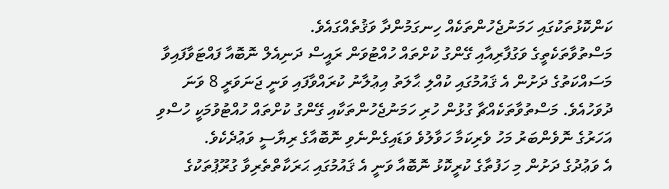ކަންކޮޅުތަކުގައި ހަމަނުޖެހުންތަކެއް ހިނގަމުންދާ ވަޤުތެއްގައެވެ.
މަސްތުވާތަކެތީގެ ވަގުފާރިއާއި ގޭންގު ކުށްތައް ހުއްޓުވަން ރައީސް ދަނިއެލް ނޮބޮއާ ފައްޓަވާފައިވާ މަސައްކަތުގެ ދަށުން އެ ޤައުމުގައި ކުއްލި ޙާލަތު އިޢުލާނު ކުރައްވާފައި ވަނީ ޖަނަވަރީ 8 ވަނަ ދުވަހުއެވެ. މަސްތުވާތަކެއްޗާ ގުޅުން ހުރި ހަމަނުޖެހުންތަކާއި ގޭންގު ކުށްތައް ހުއްޓުވުމަކީ ހުސްވި އަހަރުގެ ނޮވެންބަރު މަހު ވެރިކަމާ ހަވާލުވެ ވަޑައިގެންނެވި ނޮބޮއާގެ ރިޔާސީ ވަޢުދެކެވެ.
އެ ވަޢުދުގެ ދަށުން މި ހަފުތާގެ ކުރީކޮޅު ނޮބޮއާ ވަނީ އެ ޤައުމުގައި ޙަރަކާތްތެރިވާ ގުރޫޕުތަކުގެ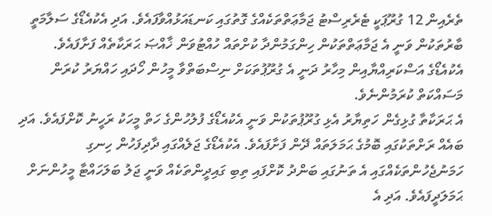ތެރެއިން 12 ގުރޫޕަކީ ޓެރެރިސްޓު ޖަމާޢަތްތަކެއްގެ ގޮތުގައި ކަނޑައަޅުއްވާފައެވެ. އަދި އެކުއެޑޯގެ ސަލާމަތީ ބާރުތަކުން ވަނީ އެ ޖަމާޢަތްތަކުން ހިންގަމުންދާ ކުށްތައް ހުއްޓުވަން ޚާއްޞަ ޙަރަކާތެއް ފަށާފައެވެ. އެކުއެޑޯގެ އަސްކަރިއްޔާއިން މިހާރު ދަނީ އެ ގުރޫޕުތަކަށް ނިސްބަތްވާ މީހުން ހޯދައި ހައްޔަރު ކުރަން މަސައްކަތް ކުރަމުންނެވެ.
އެ ޙަރަކާތާ ގުޅިގެން ހަތިޔާރު އެޅި ގުރޫޕުތަކުން ވަނީ އެކުއެޑޯގެ ފުލުހުންގެ ހަތް މީހަކު ރަހީނު ކޮށްފައެވެ. އަދި ބައެއް ރަށްތަކުގައި ބޮމުގެ ޙަމަލަތައް ދޭން ފަށާފައެވެ. އެކުއެޑޯގެ ޖަލެއްގައި ދާދިފަހުން ހިނގި ހަމަނުޖެހުންތަކެއްގައި އެ ތަނުގައި ބަންދު ކޮށްފައި ތިބި ގައިދީންތަކެއް ވަނީ ޖަލު ބަލަހައްޓާ މީހުންނަށް ޙަމަލަދީފައެވެ. އަދި އެ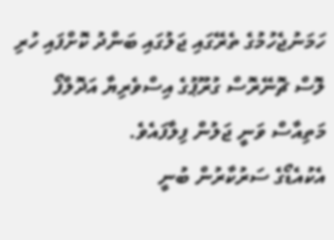ހަމަނުޖެހުމުގެ ތެރޭގައި ޖަލުގައި ބަންދު ކޮށްފައި ހުރި ލޮސް ޗޮނޭރޮސް ގުރޫޕުގެ އިސްވެރިޔާ އަދޮލްފޯ މަތިއާސް ވަނީ ޖަލުން ފިލާފައެވެ.
އެކުއެޑޯގެ ސަރުކާރުން ބުނީ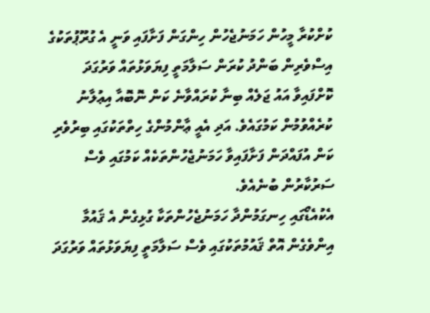ކުށްކުރާ މީހުން ހަމަނުޖެހުން ހިންގަން ފަށާފައި ވަނީ އެ ގުރޫޕުތަކުގެ އިސްވެރިން ބަންދު ކުރަން ސަލާމަތީ ފިޔަވަޅުތައް ވަރުގަދަ ކޮށްފައިވާ އައު ޖަލެއް ބިނާ ކުރައްވާނެ ކަން ނޮބޮއާ އިޢުލާނު ކުރެއްވުމުން ކަމުގައެވެ. އަދި އެއީ ޢާންމުންގެ ހިތްތަކުގައި ބިރުވެރި ކަން އުފައްދަން ފަށާފައިވާ ހަމަނުޖެހުންތަކެއް ކަމުގައި ވެސް ސަރުކާރުން ބުނެއެވެ.
އެކުއެޑޯގައި ހިނގަމުންދާ ހަމަނުޖެހުންތަކާ ގުޅިގެން އެ ޤައުމާ އިންވެގެން އޮތް ޤައުމުތަކުގައި ވެސް ސަލާމަތީ ފިޔަވަޅުތައް ވަރުގަދަ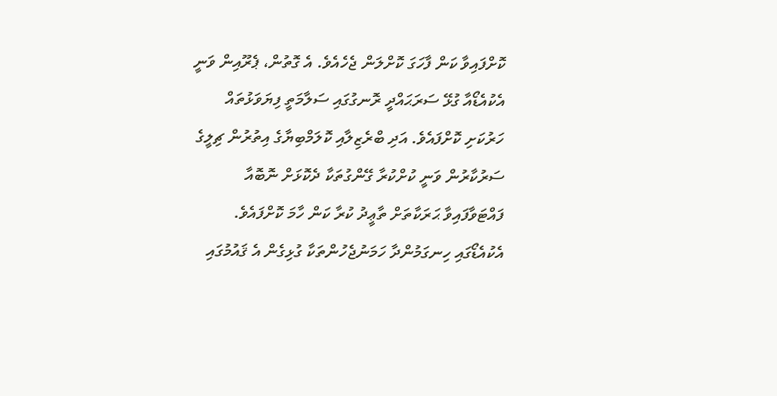ކޮށްފައިވާ ކަން ފާހަގަ ކޮށްލަން ޖެހެއެވެ. އެ ގޮތުން، ޕެރޫއިން ވަނީ އެކުއެޑޯއާ ގުޅޭ ސަރަޙައްދީ ރޮނގުގައި ސަލާމަތީ ފިޔަވަޅުތައް ހަރުކަށި ކޮށްފައެވެ. އަދި ބްރެޒިލާއި ކޮލަމްބިޔާގެ އިތުރުން ޗިލީގެ ސަރުކާރުން ވަނީ ކުށްކުރާ ގޭންގުތަކާ ދެކޮޅަށް ނޮބޮއާ ފައްޓަވާފައިވާ ޙަރަކާތަށް ތާޢީދު ކުރާ ކަން ހާމަ ކޮށްފައެވެ. އެކުއެޑޯގައި ހިނގަމުންދާ ހަމަނުޖެހުންތަކާ ގުޅިގެން އެ ޤައުމުގައި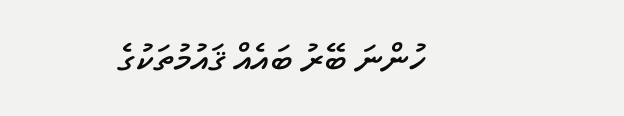ހުންނަ ބޭރު ބައެއް ޤައުމުތަކުގެ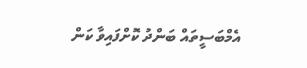އެމްބަސީތައް ބަންދު ކޮށްފައިވާ ކަން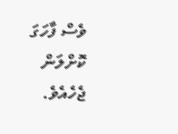ވެސް ފާހަގަ ކޮށްލަން ޖެހެއެވެ.